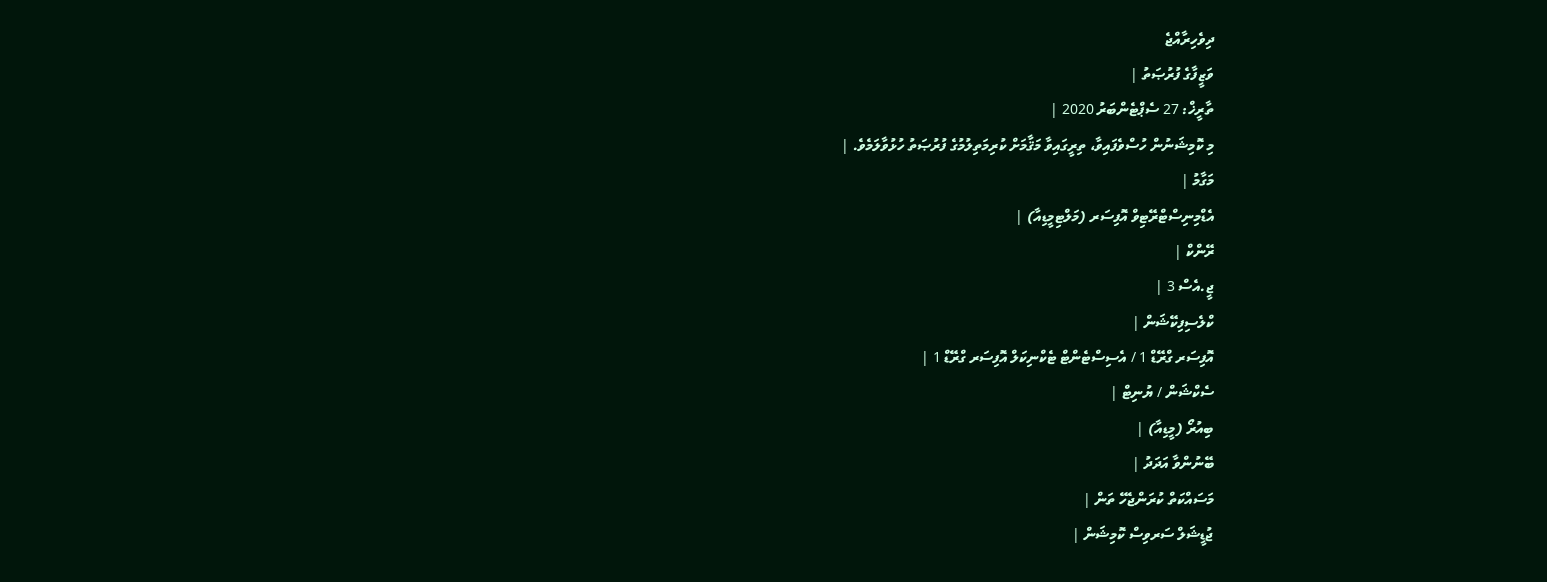ދިވެހިރާއްޖެ
ވަޒީފާގެ ފުރުޞަތު |
ތާރީޚް: 27 ސެޕްޓެންބަރު 2020 |
މި ކޮމިޝަނުން ހުސްވެފައިވާ، ތިރީގައިވާ މަޤާމަށް ކުރިމަތިލުމުގެ ފުރުޞަތު ހުޅުވާލަމެވެ. |
މަގާމު |
އެޑްމިނިސްޓްރޭޓިވް އޮފިސަރ (މަލްޓިމީޑިއާ) |
ރޭންކް |
ޖީ.އެސް 3 |
ކްލެސިފިކޭޝަން |
އޮފިސަރ ގްރޭޑް 1 / އެސިސްޓެންޓް ޓެކްނިކަލް އޮފިސަރ ގްރޭޑް 1 |
ސެކްޝަން / ޔުނިޓް |
ބިއުރޯ (މީޑިއާ) |
ބޭނުންވާ އަދަދު |
މަސައްކަތް ކުރަންޖެހޭ ތަން |
ޖުޑީޝަލް ސަރވިސް ކޮމިޝަން |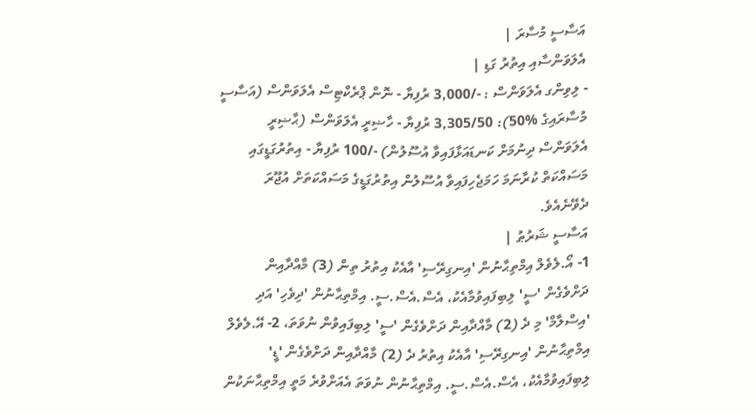އަސާސީ މުސާރަ |
އެލަވަންސާއި އިތުރު ގަޑި |
- ލިވިންގ އެލަވަންސް : -/3,000 ރުފިޔާ - ނޮން ޕްރެކްޓިސް އެލަވަންސް (އަސާސީ މުސާރައިގެ %50): 3,305/50 ރުފިޔާ - ހާޟިރީ އެލަވަންސް (ޙާޟިރީ އެލަވަންސް ދިނުމަށް ކަނޑައަޅާފައިވާ އުސޫލުން) -/100 ރުފިޔާ - އިތުރުގަޑީގައި މަސައްކަތް ކުރާނަމަ ހަމަޖެހިފައިވާ އުސޫލުން އިތުރުގަޑީގެ މަސައްކަތަށް އުޖޫރަ ދެވޭނެއެވެ.
އަސާސީ ޝަރުޠު |
1- އޯ.ލެވެލް އިމްތިޙާނުން 'އިނގިރޭސި' އާއެކު އިތުރު ތިން (3) މާއްދާއިން ދަށްވެގެން 'ސީ' ލިބިފައިވުމާއެކު، އެސް.އެސް.ސީ. އިމްތިޙާނުން 'ދިވެހި' އަދި 'އިސްލާމް' މި ދެ (2) މާއްދާއިން ދަށްވެގެން 'ސީ' ލިބިފައިވުން ނުވަތަ، 2- އޭ.ލެވެލް އިމްތިޙާނުން 'އިނގިރޭސި' އާއެކު އިތުރު ދެ (2) މާއްދާއިން ދަށްވެގެން 'ޑީ' ލިބިފައިވުމާއެކު، އެސް.އެސް.ސީ. އިމްތިޙާނުން ނުވަތަ އެއަށްވުރެ މަތީ އިމްތިޙާނަކުން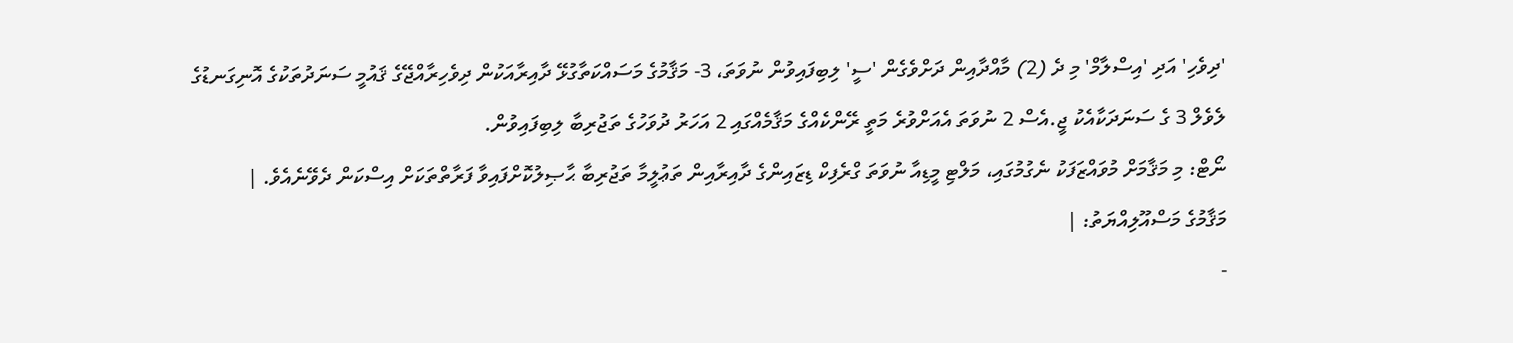'ދިވެހި' އަދި 'އިސްލާމް' މި ދެ (2) މާއްދާއިން ދަށްވެގެން 'ސީ' ލިބިފައިވުން ނުވަތަ، 3- މަޤާމުގެ މަސައްކަތާގުޅޭ ދާއިރާއަކުން ދިވެހިރާއްޖޭގެ ޤައުމީ ސަނަދުތަކުގެ އޮނިގަނޑުގެ ލެވެލް 3 ގެ ސަނަދަކާއެކު ޖީ.އެސް 2 ނުވަތަ އެއަށްވުރެ މަތީ ރޭންކެއްގެ މަޤާމެއްގައި 2 އަހަރު ދުވަހުގެ ތަޖުރިބާ ލިބިފައިވުން.
ނޯޓް: މި މަޤާމަށް މުވައްޒަފަކު ނެގުމުގައި، މަލްޓި މީޑިއާ ނުވަތަ ގްރެފިކް ޑިޒައިންގެ ދާއިރާއިން ތަޢުލީމާ ތަޖުރިބާ ޙާޞިލުކޮށްފައިވާ ފަރާތްތަކަށް އިސްކަން ދެވޭނެއެވެ. |
މަޤާމުގެ މަސްއޫލިއްޔަތު: |
-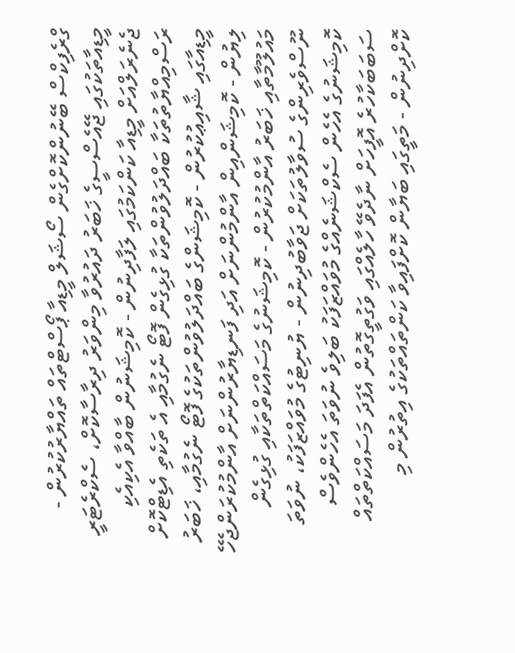ގްރެފިކްސް ބޭނުންކޮށްގެން ސޯޝަލް މީޑިއާ ޕޯސްޓްތައް ތައްޔާރުކުރުން - މީޑިއާތަކުގައި ޖޭއެސްސީގެ ޚަބަރު ދައުރުވާ މިންވަރު ދިރާސާކޮށް، ސެކްރެޓަރީ ޖެނެރަލްއަށް މީޑިއާ ކަންކަމުގައި ލަފާދިނުން - ކޮމިޝަނުން ބާއްވާ އެކިއެކި ރަސްމިއްޔާތުތަކާ ބައްދަލުވުންތަކާ ގުޅިގެން ފޮޓޯ ނެގުމާއި އެ ތަކެތި އެޑިޓްކޮށް މީޑިއާގައި ޝާއިޢުކުރުން - ކޮމިޝަންގެ ބައްދަލުވުންތަކުގެ ފޮޓޯ ނެގުމާއި، ޚަބަރު ލިޔުން - ކޮމިޝަންއިން އާންމުންނަށް އަދި ފަނޑިޔާރުންނަށް އާންމުކުރަންޖެހޭ މައުލޫމާތާއި ޚަބަރު އާންމުކުރުން - ކޮމިޝަނުގެ މަސައްކަތްތަކާއި ގުޅިގެން ނޫސްވެރިންގެ ސުވާލުތަކަށް ޖަވާބުދިނުން - ޔުނިޓުގެ މުވައްޒަފަކު، ނުވަތަ ކޮމިޝަނުގެ އެހެން ސެކްޝަނެއްގެ މުވައްޒަފަކު ބަލިވެ ނުވަތަ އެހެންވެސް ސަބަބަކާހުރެ އޮފީހަށް ނާދެވޭ ހާލެއްގައި ވަގުތީގޮތުން އެފަދަ މަސައްކަތްތައް ކޮށްދިނުން - މަތީގައި ބަޔާން ކޮށްފައިވާ ކަންތައްތަކުގެ އިތުރުން މި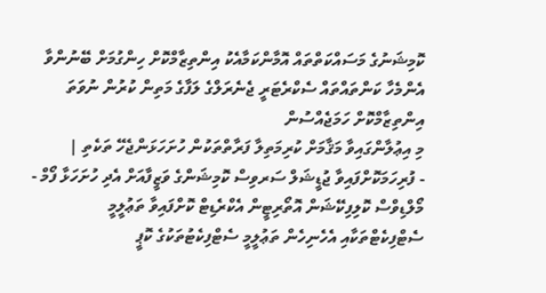ކޮމިޝަނުގެ މަސައްކަތްތައް އޮމާންކަމާއެކު އިންތިޒާމްކޮށް ހިންގުމަށް ބޭނުންވާ އެންމެހާ ކަންތައްތައް ސެކްރެޓަރީ ޖެނެރަލްގެ ލަފާގެ މަތިން ކުރުން ނުވަތަ އިންތިޒާމްކޮށް ހަމަޖެއްސުން
މި އިޢުލާންގައިވާ މަޤާމަށް ކުރިމަތިލާ ފަރާތްތަކުން ހުށަހަޅަންޖެހޭ ތަކެތި |
- ފުރިހަމަކޮށްފައިވާ ޖުޑީޝަލް ސަރވިސް ކޮމިޝަންގެ ވަޒީފާއަށް އެދި ހުށަހަޅާ ފޯމް - މޯލްޑިވްސް ކޮލިފިކޭޝަން އޮތޯރިޓީން އެކްރެޑިޓް ކޮށްފައިވާ ތަޢުލީމީ ސެޓްފިކެޓްތަކާއި އެހެނިހެން ތަޢުލީމީ ސެޓްފިކެޓުތަކުގެ ކޮޕީ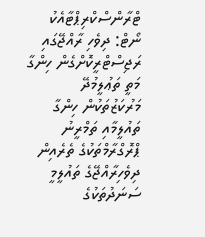ޓްރާންސްކްރިޕްޓާއެކު ނޯޓް: ދިވެހި ރާއްޖޭގައި ރަޖިސްޓްރީކޮށްގެން ހިންގާ މަތީ ތަޢުލީމުދޭ މަރުކަޒުތަކުން ހިންގާ ތައުލީމާއި ތަމްރީނު ޕްރޮގްރާމްތަކުގެ ތެރެއިން ދިވެހިރާއްޖޭގެ ތައުލީމީ ސަނަދުތަކުގެ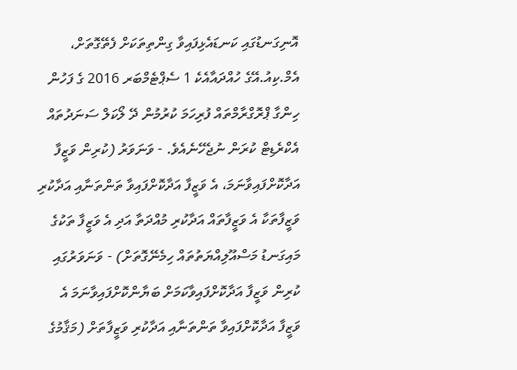އޮނިގަނޑުގައި ކަނޑައެޅިފައިވާ ގިންތިތަކަށް ފެތޭގޮތަށް، އެމް.ކިއު.އޭގެ ހުއްދައާއެކެ 1 ސެޕްޓެމްބަރ 2016 ގެ ފަހުން ހިންގާ ޕްރޮގްރާމްތައް ފުރިހަމަ ކުރުމުން ދޭ ލޯކަލް ސަނަދުތައް އެކްރެޑިޓް ކުރަން ނުޖެހޭނެއެވެ. - ވަނަވަރު (ކުރިން ވަޒީފާ އަދާކޮށްފައިވާނަމަ، އެ ވަޒީފާ އަދާކޮށްފައިވާ ތަންތަނާއި އަދާކުރި ވަޒީފާތަކާ އެ ވަޒީފާތައް އަދާކުރި މުއްދަތާ އަދި އެ ވަޒީފާ ތަކުގެ މައިގަނޑު މަސްއޫލިއްޔަތުތައް ހިމެނޭގޮތަށް) - ވަނަވަރުގައި ކުރިން ވަޒީފާ އަދާކޮށްފައިވާކަމަށް ބަޔާންކޮށްފައިވާނަމަ އެ ވަޒީފާ އަދާކޮށްފައިވާ ތަންތަނާއި އަދާކުރި ވަޒީފާތަށް (މަޤާމުގެ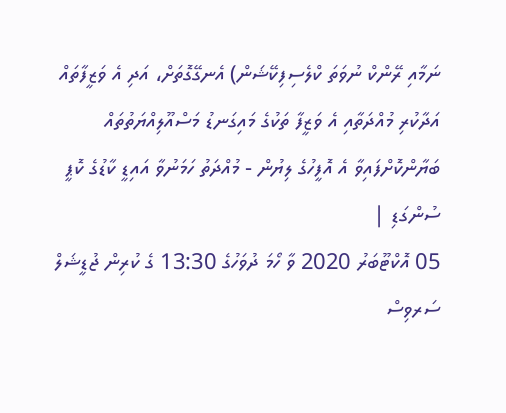ނަމާއި ރޭންކް ނުވަތަ ކްލެސިފިކޭޝަން) އެނގޭގޮތަށް، އަދި އެ ވަޒީފާތައް އަދާކުރި މުއްދަތާއި އެ ވަޒީފާ ތަކުގެ މައިގަނޑު މަސްއޫލިއްޔަތުތައް ބަޔާންކޮށްފައިވާ އެ އޮފީހުގެ ލިޔުން - މުއްދަތު ހަމަނުވާ އައިޑީ ކާޑުގެ ކޮޕީ
ސުންގަޑި |
05 އޮކްޓޫބަރު 2020 ވާ ހޯމަ ދުވަހުގެ 13:30 ގެ ކުރިން ޖުޑީޝަލް ސަރވިސް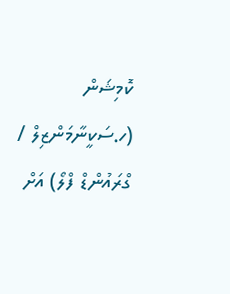ކޮމިޝަން (ހ.ސަކީނާމަންޒިލް / ގްރައުންޑް ފްލޯ) އަށް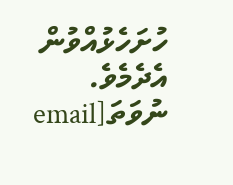ހުށަހެޅުއްވުން އެދެމެވެ. ނުވަތަ[email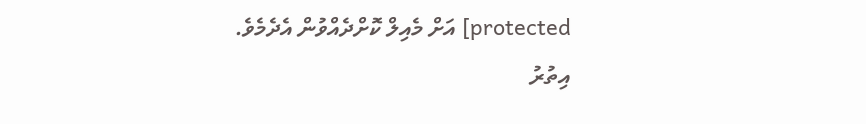protected] އަށް މެއިލް ކޮށްދެއްވުން އެދެމެވެ.
އިތުރު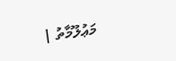މަޢުލޫމާތު |